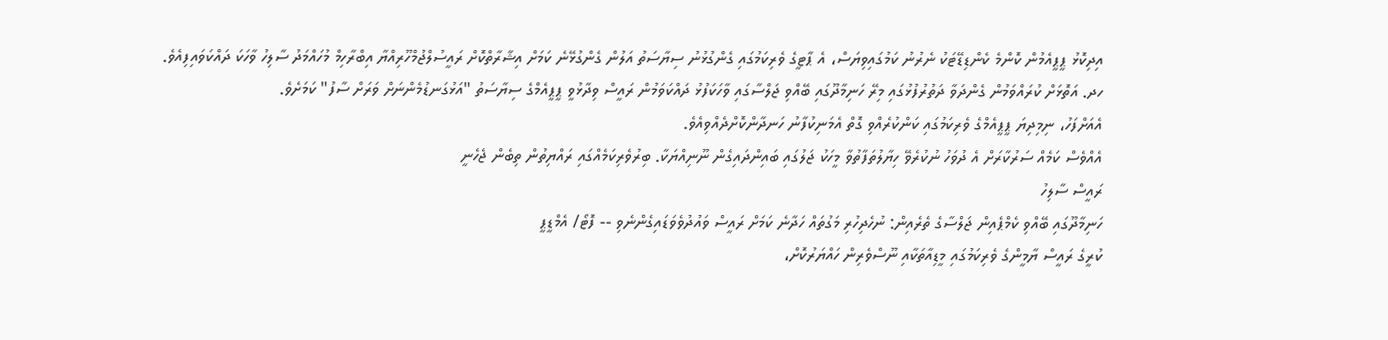އިދިކޮޅު ޕީޕީއެމުން ކޮންމެ ކެންޑިޑޭޓަކު ނެރުނު ކަމުގައިވިޔަސް، އެ ޕާޓީގެ ވެރިކަމުގައި ގެންގުޅުނު ސިޔާސަތު އަލުން ގެންގުޅޭނެ ކަމަށް އިޝާރާތްކޮށް ރައީސުލްޖުމްހޫރިއްޔާ އިބްރާހިމް މުހައްމަދު ސާލިހު ވާހަކަ ދައްކަވައިފިއެވެ.
ހދ. އަތޮޅަށް ކުރައްވަމުން ގެންދަވާ ދަތުރުފުޅުގައި މިރޭ ހަނިމާދޫގައި ބޭއްވި ޖަލްސާގައި ވާހަކަފުޅު ދައްކަވަމުން ރައީސް ވިދާޅުވީ ޕީޕީއެމްގެ ސިޔާސަތު "އަޅުގަނޑުމެންނަށް ވަރަށް ސާފު" ކަމަށެވެ.
އެއަށްފަހު، ނިމިދިޔަ ޕީޕީއެމްގެ ވެރިކަމުގައި ކަންކުރެއްވި ގޮތް އެމަނިކުފާނު ހަނދާންކޮށްދެއްވިއެވެ.
އެއްވެސް ކަމެއް ސަރުކާރަށް އެ ދުވަހު ނުކުރެވޭ ހިޔާލުތަފާތުވާ މީހަކު ޖަލުގައި ބައިންދައިގެން ނޫނިއްޔަކާ. ބިރުވެރިކަމެއްގައި ރައްޔިތުން ތިބެން ޖެހެނީ
ރައީސް ސާލިހު
ހަނިމާދޫގައި ބޭއްވި ކެމްޕެއިން ޖަލްސާގެ ތެރެއިން: ނުހެދިހުރި މަގުތައް ހަދާނެ ކަމަށް ރައީސް ވައުދުވެވަޑައިގެންނެވި -- ފޮޓޯ/ އެމްޑީޕީ
ކުރީގެ ރައީސް ޔާމީންގެ ވެރިކަމުގައި މީޑިއާތަކާއި ނޫސްވެރިން ހައްޔަރުކޮށް،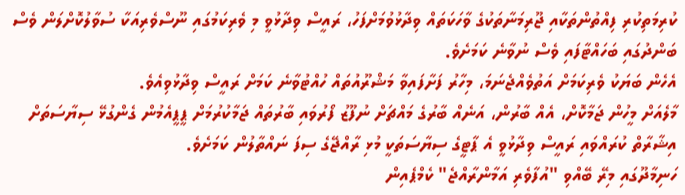ކުރިމަތިކުރި ފިއްތުންތަކާއި ޖޫރިމަނާތަކުގެ ވާހަކަތައް ވިދާޅުވުމަށްފަހު، ރައީސް ވިދާޅުވީ މި ވެރިކަމުގައި ނޫސްވެރިއަކާ ސުވާލުކޮށްލަން ވެސް ބަންދުގައި ބަހައްޓާފައި ވެސް ނުވާނެ ކަމަށެވެ.
އެހެން ބަޔަކު ވެރިކަމަށް އަތުވެއްޖެނަމަ، މިހާރު ފަށާފައިވާ މަޝްރޫއުތައް ހުއްޓުވާނެ ކަމަށް ރައީސް ވިދާޅުވިއެވެ.
މާލެއަށް މީހުން ޖަމާކޮށް، އެއް ބާރުން، އަނެއް ބާރުގެ މައްޗަށް ނުފޫޒު ފޯރުވައި ބާރުތައް ޖަމާކުރުމަށް ޕީޕީއެމުން ގެންގުޅޭ ސިޔާސަތަށް އިޝާރާތް ކުރައްވައި ރައީސް ވިދާޅުވީ އެ ޕާޓީގެ ސިޔާސަތަކީ މުޅި ރާއްޖޭގެ ސިފަ ނައްތާލުން ކަމަށެވެ.
ހަނިމާދޫގައި މިރޭ ބޭއްވި "އުފާވެރި އަމާންރާއްޖެ" ކެމްޕެއިން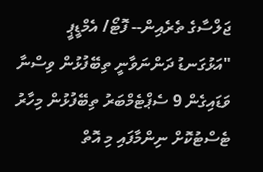ޖަލްސާގެ ތެރެއިން-- ފޮޓޯ/ އެމްޑީޕީ
"އަޅުގަނޑު ދަންނަވާނީ ތިބޭފުޅުން ވިސްނާ ވަޑައިގެން 9 ސެޕްޓެމްބަރު ތިބޭފުޅުން މިހާރު ޓެސްޓުކޮށް ނިންމާފައި މި އޮތް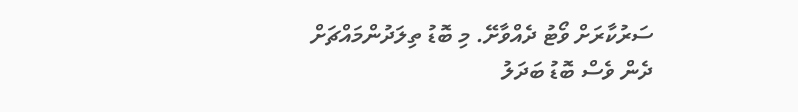ސަރުކާރަށް ވޯޓު ދެއްވާށޭ. މި ބޮޑު ތިލަދުންމައްޗަށް ދެން ވެސް ބޮޑު ބަދަލު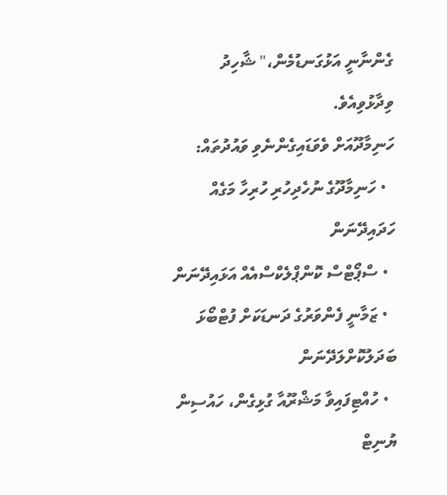ގެންނާނީ އަޅުގަނޑުމެން،" ޝާހިދު ވިދާޅުވިއެވެ.
ހަނިމާދޫއަށް ވެވަޑައިގެންނެވި ވައުދުތައް:
  • ހަނިމާދޫގެ ނުހެދިހުރި ހުރިހާ މަގެއް ހަދައިދޭނަން
  • ސްޕޯޓްސް ކޮންޕްލެކްސްއެއް އަޅައިދޭނަން
  • ޒަމާނީ ފެންވަރުގެ ދަނޑަކަށް ފުޓްބޯޅަ ބަދަލުކޮށްލަދޭނަން
  • ހުއްޓިފައިވާ މަޝްރޫއާ ގުޅިގެން، ހައުސިން ޔުނިޓް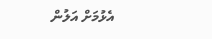އެޅުމަށް އަލުން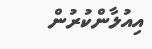އިއުލާންކުރުން